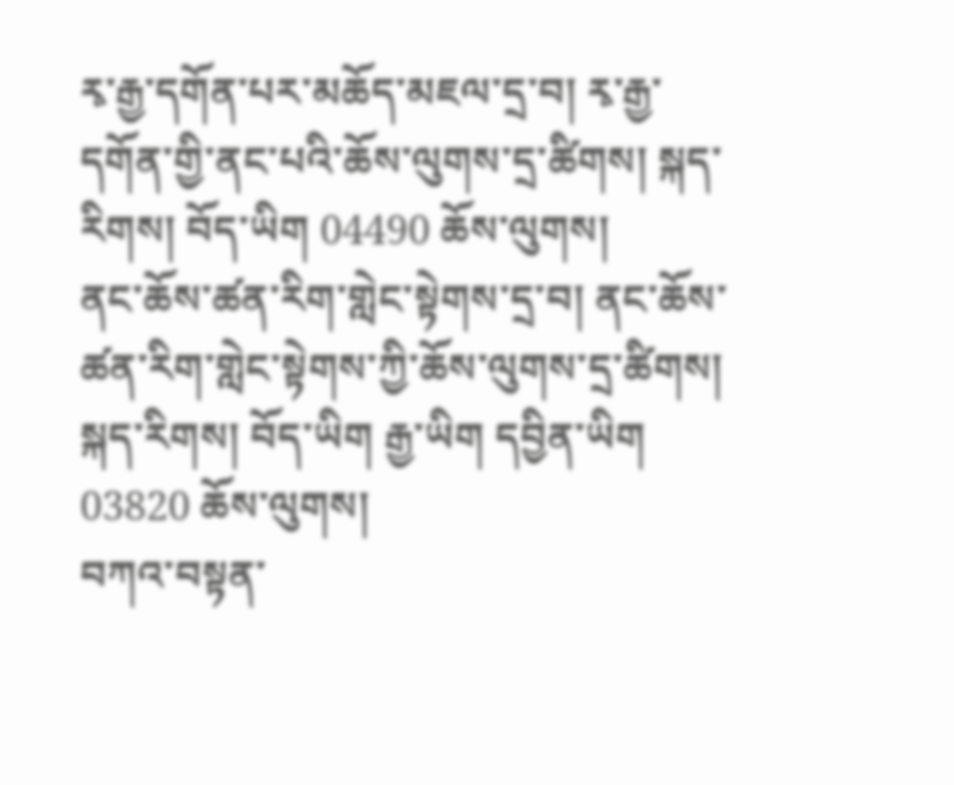རྭ་རྒྱ་དགོན་པར་མཆོད་མཇལ་དྲ་བ། རྭ་རྒྱ་དགོན་གྱི་ནང་པའི་ཆོས་ལུགས་དྲ་ཚིགས། སྐད་རིགས། བོད་ཡིག 04490 ཆོས་ལུགས།
ནང་ཆོས་ཚན་རིག་གླེང་སྟེགས་དྲ་བ། ནང་ཆོས་ཚན་རིག་གླེང་སྟེགས་ཀྱི་ཆོས་ལུགས་དྲ་ཚིགས། སྐད་རིགས། བོད་ཡིག རྒྱ་ཡིག དབྱིན་ཡིག 03820 ཆོས་ལུགས།
བཀའ་བསྟན་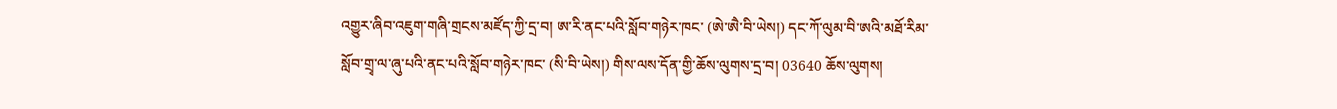འགྱུར་ཞིབ་འཇུག་གཞི་གྲངས་མཛོད་ཀྱི་དྲ་བ། ཨ་རི་ནང་པའི་སློབ་གཉེར་ཁང་ (ཨེ་ཨཻ་བི་ཡེས།) དང་ཀོ་ལུམ་བི་ཨའི་མཐོ་རིམ་སློབ་གྲྭ་ལ་ཞུ་པའི་ནང་པའི་སློབ་གཉེར་ཁང་ (སི་བི་ཡེས།) གིས་ལས་དོན་གྱི་ཆོས་ལུགས་དྲ་བ། 03640 ཆོས་ལུགས།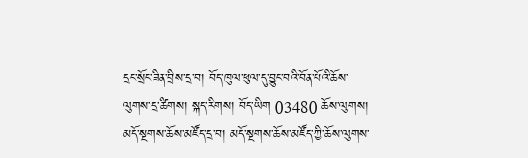དྲང་སྲོང་ཟིན་བྲིས་དྲ་བ། བོད་ཁུལ་ཕུལ་དུ་བྱུང་བའི་བོན་པོའི་ཆོས་ལུགས་དྲ་ཚིགས། སྐད་རིགས། བོད་ཡིག 03480 ཆོས་ལུགས།
མདོ་སྔགས་ཆོས་མཛོད་དྲ་བ། མདོ་སྔགས་ཆོས་མཛོད་ཀྱི་ཆོས་ལུགས་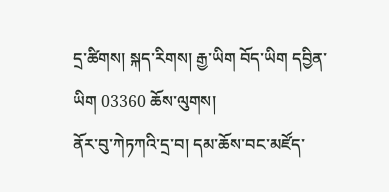དྲ་ཚིགས། སྐད་རིགས། རྒྱ་ཡིག བོད་ཡིག དབྱིན་ཡིག 03360 ཆོས་ལུགས།
ནོར་བུ་ཀེཏཀའི་དྲ་བ། དམ་ཆོས་བང་མཛོད་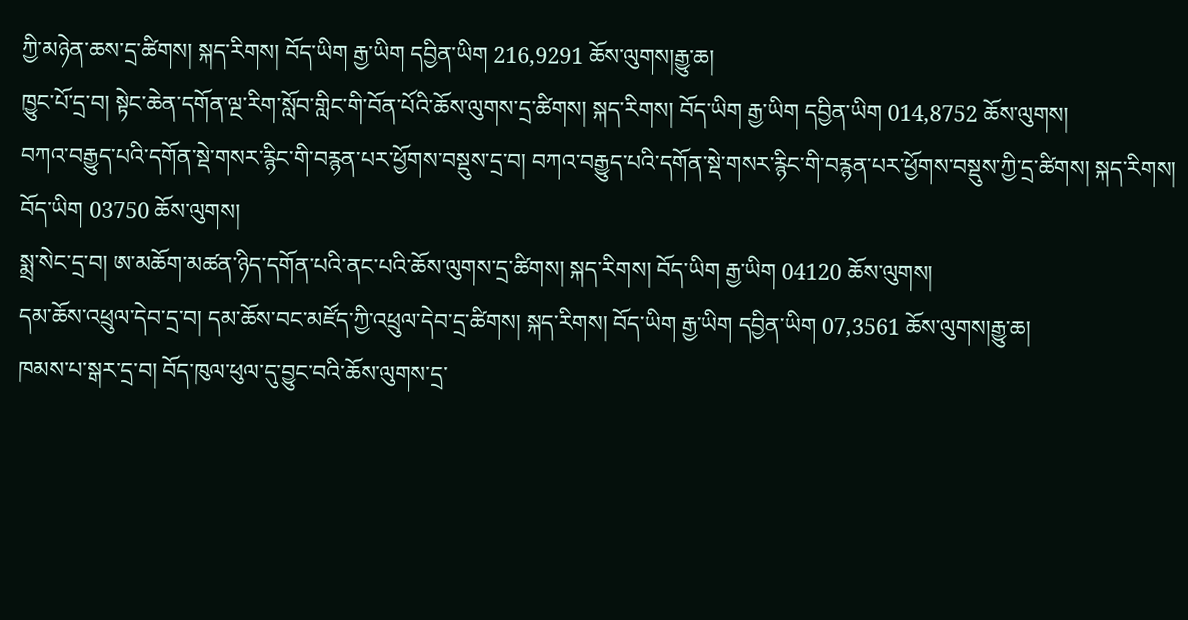ཀྱི་མཉེན་ཆས་དྲ་ཚིགས། སྐད་རིགས། བོད་ཡིག རྒྱ་ཡིག དབྱིན་ཡིག 216,9291 ཆོས་ལུགས།རྒྱུ་ཆ།
ཁྱུང་པོ་དྲ་བ། སྟེང་ཆེན་དགོན་ལྔ་རིག་སློབ་གླིང་གི་བོན་པོའི་ཆོས་ལུགས་དྲ་ཚིགས། སྐད་རིགས། བོད་ཡིག རྒྱ་ཡིག དབྱིན་ཡིག 014,8752 ཆོས་ལུགས།
བཀའ་བརྒྱུད་པའི་དགོན་སྡེ་གསར་རྙིང་གི་བརྙན་པར་ཕྱོགས་བསྡུས་དྲ་བ། བཀའ་བརྒྱུད་པའི་དགོན་སྡེ་གསར་རྙིང་གི་བརྙན་པར་ཕྱོགས་བསྡུས་ཀྱི་དྲ་ཚིགས། སྐད་རིགས། བོད་ཡིག 03750 ཆོས་ལུགས།
སྨྲ་སེང་དྲ་བ། ཨ་མཆོག་མཚན་ཉིད་དགོན་པའི་ནང་པའི་ཆོས་ལུགས་དྲ་ཚིགས། སྐད་རིགས། བོད་ཡིག རྒྱ་ཡིག 04120 ཆོས་ལུགས།
དམ་ཆོས་འཕྲུལ་དེབ་དྲ་བ། དམ་ཆོས་བང་མཛོད་ཀྱི་འཕྲུལ་དེབ་དྲ་ཚིགས། སྐད་རིགས། བོད་ཡིག རྒྱ་ཡིག དབྱིན་ཡིག 07,3561 ཆོས་ལུགས།རྒྱུ་ཆ།
ཁམས་པ་སྒར་དྲ་བ། བོད་ཁུལ་ཕུལ་དུ་བྱུང་བའི་ཆོས་ལུགས་དྲ་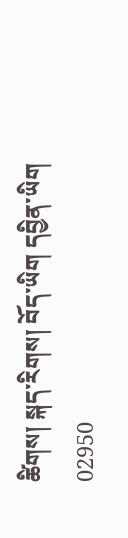ཚིགས། སྐད་རིགས། བོད་ཡིག དབྱིན་ཡིག 02950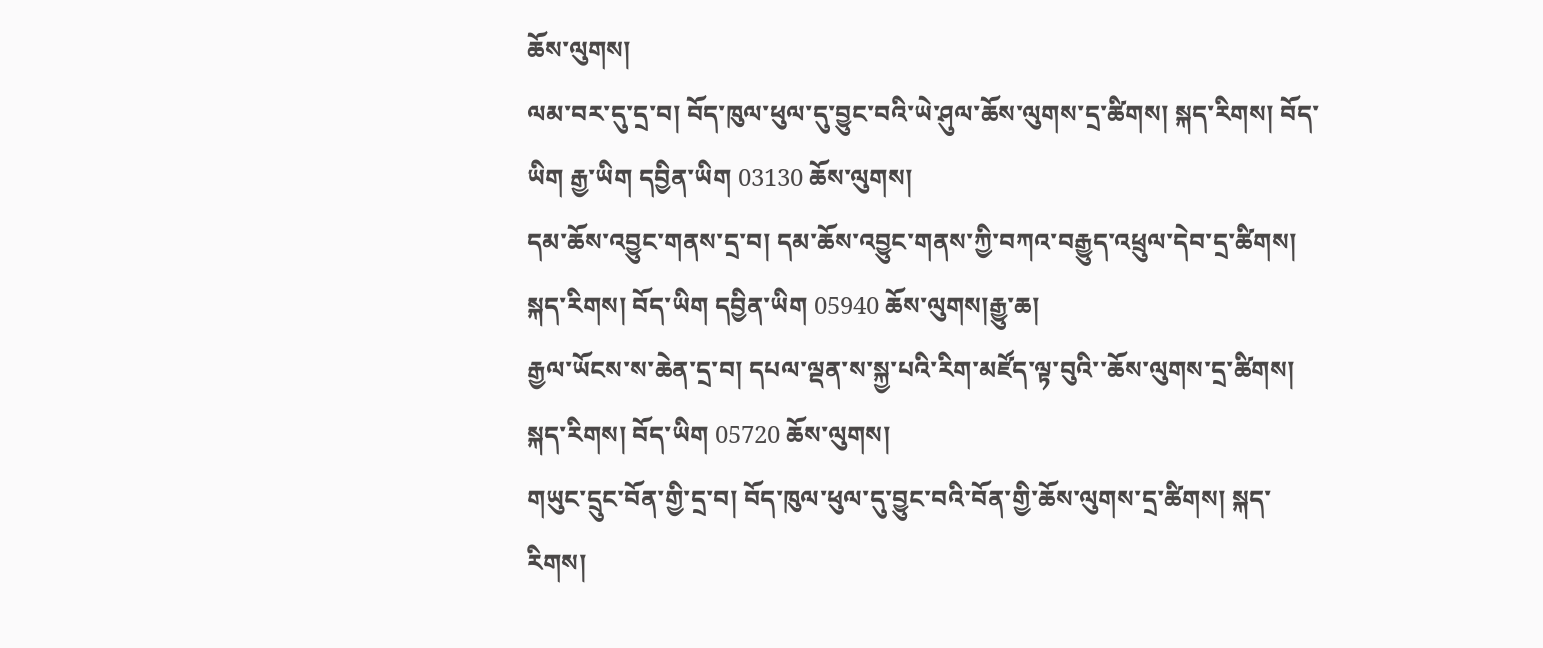ཆོས་ལུགས།
ལམ་བར་དུ་དྲ་བ། བོད་ཁུལ་ཕུལ་དུ་བྱུང་བའི་ཡེ་ཤུལ་ཆོས་ལུགས་དྲ་ཚིགས། སྐད་རིགས། བོད་ཡིག རྒྱ་ཡིག དབྱིན་ཡིག 03130 ཆོས་ལུགས།
དམ་ཆོས་འབྱུང་གནས་དྲ་བ། དམ་ཆོས་འབྱུང་གནས་ཀྱི་བཀའ་བརྒྱུད་འཕྲུལ་དེབ་དྲ་ཚིགས། སྐད་རིགས། བོད་ཡིག དབྱིན་ཡིག 05940 ཆོས་ལུགས།རྒྱུ་ཆ།
རྒྱལ་ཡོངས་ས་ཆེན་དྲ་བ། དཔལ་ལྡན་ས་སྐྱ་པའི་རིག་མཛོད་ལྟ་བུའི་་ཆོས་ལུགས་དྲ་ཚིགས། སྐད་རིགས། བོད་ཡིག 05720 ཆོས་ལུགས།
གཡུང་དྲུང་བོན་གྱི་དྲ་བ། བོད་ཁུལ་ཕུལ་དུ་བྱུང་བའི་བོན་གྱི་ཆོས་ལུགས་དྲ་ཚིགས། སྐད་རིགས།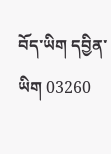བོད་ཡིག དབྱིན་ཡིག 03260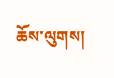ཆོས་ལུགས།